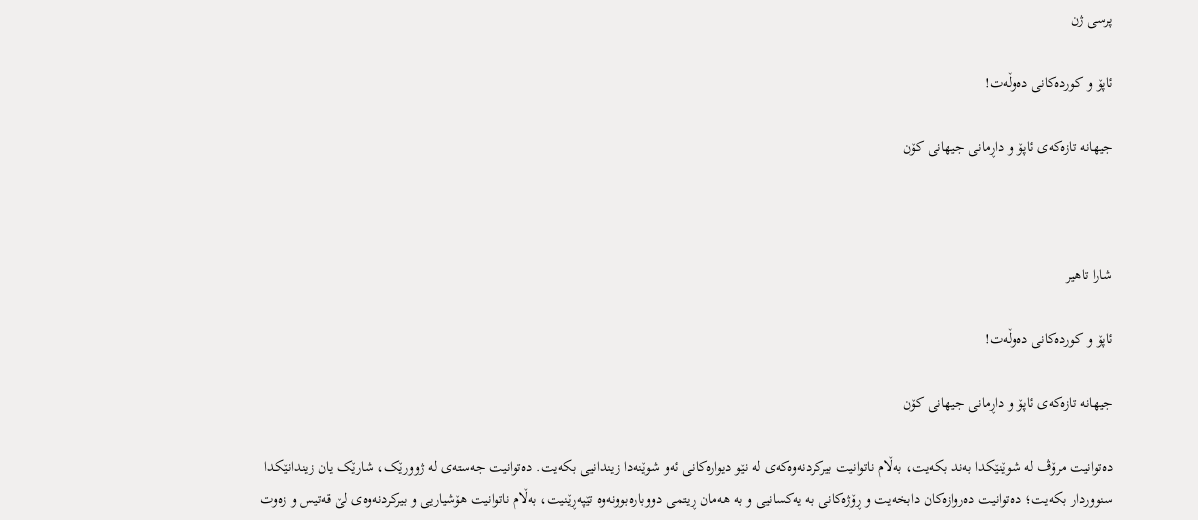پرسی ژن

ئاپۆ و کوردەکانی دەوڵەت!

جیهانە تازەکەی ئاپۆ و داڕمانی جیهانی کۆن



شارا تاهیر

ئاپۆ و کوردەکانی دەوڵەت!

جیهانە تازەکەی ئاپۆ و داڕمانی جیهانی کۆن

دەتوانیت مرۆڤ لە شوێنێکدا بەند بکەیت، بەڵام ناتوانیت بیرکردنەوەکەی لە نێو دیوارەکانی ئەو شوێنەدا زیندانیی بکەیت. دەتوانیت جەستەی لە ژوورێک، شارێک یان زیندانێکدا سنووردار بکەیت؛ دەتوانیت دەروازەکان دابخەیت و ڕۆژەکانی بە یەکسانیی و بە هەمان ڕیتمی دووبارەبوونەوە تێپەڕێنیت، بەڵام ناتوانیت هۆشیاریی و بیرکردنەوەی لێ قەتیس و زەوت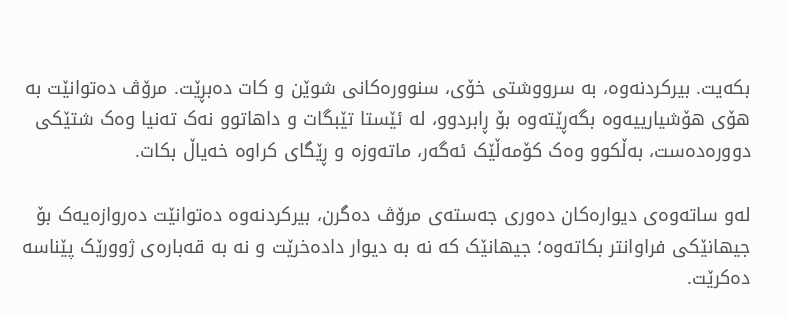بکەیت. بیرکردنەوە، بە سرووشتی خۆی، سنوورەکانی شوێن و کات دەبڕێت. مرۆڤ دەتوانێت بە هۆی هۆشیارییەوە بگەڕێتەوە بۆ ڕابردوو، لە ئێستا تێبگات و داهاتوو نەک تەنیا وەک شتێکی دوورەدەست، بەڵکوو وەک کۆمەڵێک ئەگەر، ماتەوزە و ڕێگای کراوە خەیاڵ بکات.

لەو ساتەوەی دیوارەکان دەوری جەستەی مرۆڤ دەگرن، بیرکردنەوە دەتوانێت دەروازەیەک بۆ جیهانێکی فراوانتر بکاتەوە؛ جیهانێک کە نە بە دیوار دادەخرێت و نە بە قەبارەی ژوورێک پێناسە دەکرێت.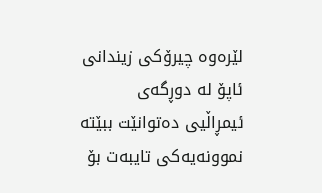لێرەوە چیرۆکی زیندانی ئاپۆ لە دوڕگەی ئیمڕاڵیی دەتوانێت ببێتە نموونەیەکی تایبەت بۆ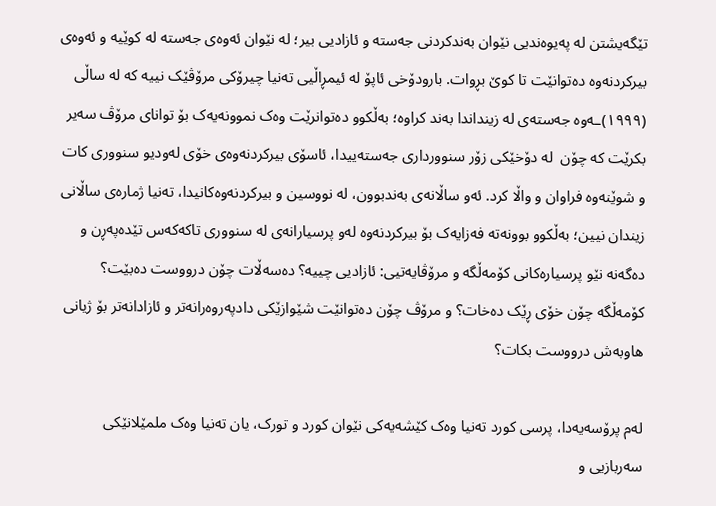تێگەیشتن لە پەیوەندیی نێوان بەندکردنی جەستە و ئازادیی بیر؛ لە نێوان ئەوەی جەستە لە کوێیە و ئەوەی بیرکردنەوە دەتوانێت تا کوێ بڕوات. بارودۆخی ئاپۆ لە ئیمڕاڵیی تەنیا چیرۆکی مرۆڤێک نییە کە لە ساڵی (١٩٩٩)ـەوە جەستەی لە زینداندا بەند کراوە؛ بەڵکوو دەتوانرێت وەک نموونەیەک بۆ توانای مرۆڤ سەیر بکرێت کە چۆن  لە دۆخێکی زۆر سنوورداری جەستەییدا، ئاسۆی بیرکردنەوەی خۆی لەودیو سنووری کات و شوێنەوە فراوان و واڵا کرد. ئەو ساڵانەی بەندبوون، لە نووسین و بیرکردنەوەکانیدا، تەنیا ژمارەی ساڵانی زیندان نیین؛ بەڵکوو بوونەتە فەزایەک بۆ بیرکردنەوە لەو پرسیارانەی لە سنووری تاکەکەس تێدەپەڕن و دەگەنە نێو پرسیارەکانی کۆمەڵگە و مرۆڤایەتیی: ئازادیی چییە؟ دەسەڵات چۆن درووست دەبێت؟ کۆمەڵگە چۆن خۆی ڕێک دەخات؟ و مرۆڤ چۆن دەتوانێت شێوازێکی دادپەروەرانەتر و ئازادانەتر بۆ ژیانی هاوبەش درووست بکات؟

لەم پرۆسەیەدا، پرسی کورد تەنیا وەک کێشەیەکی نێوان کورد و تورک، یان تەنیا وەک ملمێلانێکی سەربازیی و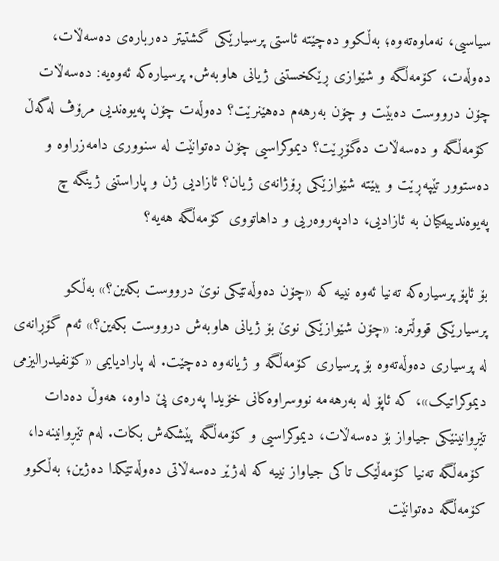سیاسیی، نەماوەتەوە؛ بەڵکوو دەچێتە ئاستی پرسیارێکی گشتیتر دەربارەی دەسەڵات، دەوڵەت، کۆمەڵگە و شێوازی ڕێکخستنی ژیانی هاوبەش. پرسیارەکە ئەوەیە: دەسەڵات چۆن درووست دەبێت و چۆن بەرهەم دەهێنرێت؟ دەوڵەت چۆن پەیوەندیی مرۆڤ لەگەڵ کۆمەڵگە و دەسەڵات دەگۆڕێت؟ دیموکراسیی چۆن دەتوانێت لە سنووری دامەزراوە و دەستوور تێپەڕێت و ببێتە شێوازێکی ڕۆژانەی ژیان؟ ئازادیی ژن و پاراستنی ژینگە چ پەیوەندییەکیان بە ئازادیی، دادپەروەریی و داهاتووی کۆمەڵگە هەیە؟

بۆ ئاپۆ پرسیارەکە تەنیا ئەوە نییە کە «چۆن دەوڵەتێکی نوێ درووست بکەین؟» بەڵکو پرسیارێکی قووڵترە: «چۆن شێوازێکی نوێ بۆ ژیانی هاوبەش درووست بکەین؟» ئەم گۆڕانەی لە پرسیاری دەوڵەتەوە بۆ پرسیاری کۆمەڵگە و ژیانەوە دەچێت. لە پارادیایمی «کۆنفیدرالیزمی دیموکراتیک»، کە ئاپۆ لە بەرهەمە نووسراوەکانی خۆیدا پەرەی پێ داوە، هەوڵ دەدات تێڕوانینێکی جیاواز بۆ دەسەڵات، دیموکراسیی و کۆمەڵگە پێشکەش بکات. لەم تێڕوانینەدا، کۆمەڵگە تەنیا کۆمەڵێک تاکی جیاواز نییە کە لەژێر دەسەڵاتی دەوڵەتێکدا دەژین؛ بەڵکوو کۆمەڵگە دەتوانێت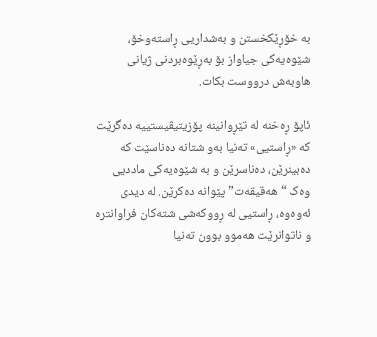بە خۆڕێکخستن و بەشداریی ڕاستەوخۆ، شێوەیەکی جیاواز بۆ بەڕێوەبردنی ژیانی هاوبەش درووست بکات.

ئاپۆ ڕەخنە لە تێڕوانینە پۆزیتیڤیستییە دەگرێت کە «ڕاستیی» تەنیا بەو شتانە دەناسێت کە دەبینرێن، دەناسرێن و بە شێوەیەکی ماددیی وەک “هەقیقەت” پێوانە دەکرێن. لە دیدی ئەوەوە، ڕاستیی لە ڕووکەشی شتەکان فراوانترە و ناتوانرێت هەموو بوون تەنیا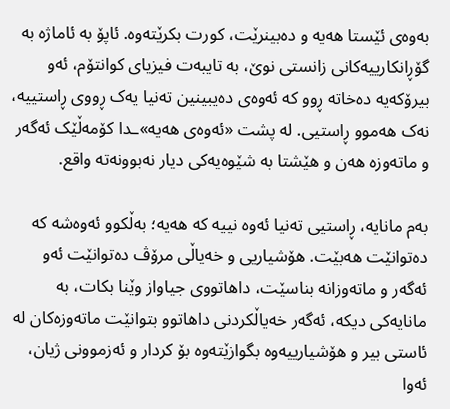بەوەی ئێستا هەیە و دەبینرێت، کورت بکرێتەوە. ئاپۆ بە ئاماژە بە گۆڕانکارییەکانی زانستی نوێ، بە تایبەت فیزیای کوانتۆم، ئەو بیرۆکەیە دەخاتە ڕوو کە ئەوەی دەیبینین تەنیا یەک ڕووی ڕاستییە، نەک هەموو ڕاستیی. لە پشت «ئەوەی هەیە»ـدا کۆمەڵێک ئەگەر و ماتەوزە هەن و هێشتا بە شێوەیەکی دیار نەبوونەتە واقع.

بەم مانایە، ڕاستیی تەنیا ئەوە نییە کە هەیە؛ بەڵکوو ئەوەشە کە دەتوانێت هەبێت. هۆشیاریی و خەیاڵی مرۆڤ دەتوانێت ئەو ئەگەر و ماتەوزانە بناسێت، داهاتووی جیاواز وێنا بکات، بە مانایەکی دیکە، ئەگەر خەیاڵکردنی داهاتوو بتوانێت ماتەوزەکان لە ئاستی بیر و هۆشیارییەوە بگوازێتەوە بۆ کردار و ئەزموونی ژیان، ئەوا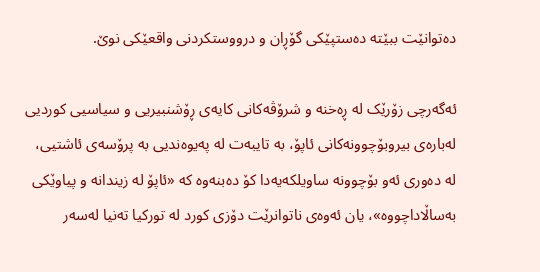دەتوانێت ببێتە دەستپێکی گۆڕان و درووستکردنی واقعێکی نوێ.

ئەگەرچی زۆرێک لە ڕەخنە و شرۆڤەکانی کایەی ڕۆشنبیریی و سیاسیی کوردیی لەبارەی بیروبۆچوونەکانی ئاپۆ، بە تایبەت لە پەیوەندیی بە پرۆسەی ئاشتیی، لە دەوری ئەو بۆچوونە ساویلکەیەدا کۆ دەبنەوە کە «ئاپۆ لە زیندانە و پیاوێکی بەساڵاداچووە»، یان ئەوەی ناتوانرێت دۆزی کورد لە تورکیا تەنیا لەسەر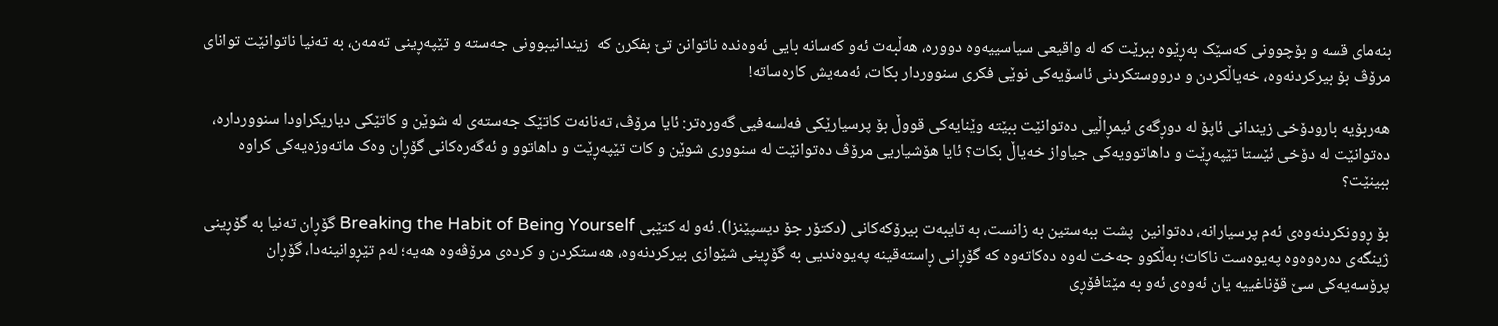بنەمای قسە و بۆچوونی کەسێک بەڕێوە ببرێت کە لە واقیعی سیاسییەوە دوورە، هەڵبەت ئەو کەسانە بایی ئەوەندە ناتوانن تێ بفکرن کە  زیندانیبوونی جەستە و تێپەڕینی تەمەن، بە تەنیا ناتوانێت توانای مرۆڤ بۆ بیرکردنەوە، خەیاڵکردن و درووستکردنی ئاسۆیەکی نوێی فکری سنووردار بکات، ئەمەیش کارەساتە!

هەربۆیە بارودۆخی زیندانی ئاپۆ لە دوڕگەی ئیمڕاڵیی دەتوانێت ببێتە وێنایەکی قووڵ بۆ پرسیارێکی فەلسەفیی گەورەتر: ئایا مرۆڤ، تەنانەت کاتێک جەستەی لە شوێن و کاتێکی دیاریکراودا سنووردارە، دەتوانێت لە دۆخی ئێستا تێپەڕێت و داهاتوویەکی جیاواز خەیاڵ بکات؟ ئایا هۆشیاریی مرۆڤ دەتوانێت لە سنووری شوێن و کات تێپەڕێت و داهاتوو و ئەگەرەکانی گۆڕان وەک ماتەوزەیەکی کراوە ببینێت؟

بۆ ڕوونکردنەوەی ئەم پرسیارانە، دەتوانین  پشت ببەستین بە زانست، بە تایبەت بیرۆکەکانی (دکتۆر جۆ دیسپێنزا). ئەو لە کتێبی Breaking the Habit of Being Yourself گۆڕان تەنیا بە گۆڕینی ژینگەی دەرەوەوە پەیوەست ناکات؛ بەڵکوو جەخت لەوە دەکاتەوە کە گۆڕانی ڕاستەقینە پەیوەندیی بە گۆڕینی شێوازی بیرکردنەوە، هەستکردن و کردەی مرۆڤەوە هەیە؛ لەم تێڕوانینەدا، گۆڕان پرۆسەیەکی سێ‌ قۆناغییە یان ئەوەی ئەو بە مێتافۆڕی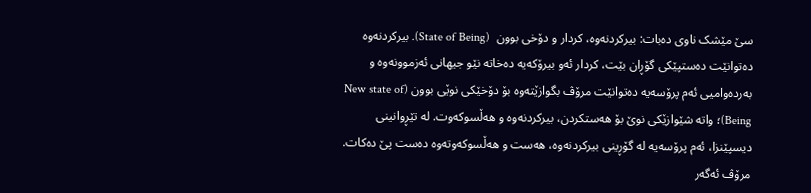سێ مێشک ناوی دەبات: بیرکردنەوە، کردار و دۆخی بوون  (State of Being). بیرکردنەوە دەتوانێت دەستپێکی گۆڕان بێت، کردار ئەو بیرۆکەیە دەخاتە نێو جیهانی ئەزموونەوە و بەردەوامیی ئەم پرۆسەیە دەتوانێت مرۆڤ بگوازێتەوە بۆ دۆخێکی نوێی بوون (New state of Being)؛ واتە شێوازێکی نوێ بۆ هەستکردن، بیرکردنەوە و هەڵسوکەوت. لە تێڕوانینی  دیسپێنزا، ئەم پرۆسەیە لە گۆڕینی بیرکردنەوە، هەست و هەڵسوکەوتەوە دەست پێ دەکات. مرۆڤ ئەگەر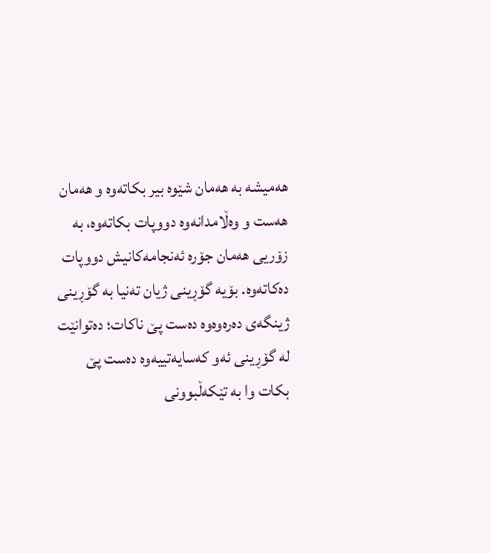هەمیشە بە هەمان شێوە بیر بکاتەوە و هەمان هەست و وەڵامدانەوە دووپات بکاتەوە، بە زۆریی هەمان جۆرە ئەنجامەکانیش دووپات دەکاتەوە. بۆیە گۆڕینی ژیان تەنیا بە گۆڕینی ژینگەی دەرەوەوە دەست پێ ناکات؛ دەتوانێت لە گۆڕینی ئەو کەسایەتییەوە دەست پێ بکات وا بە تێکەڵبوونی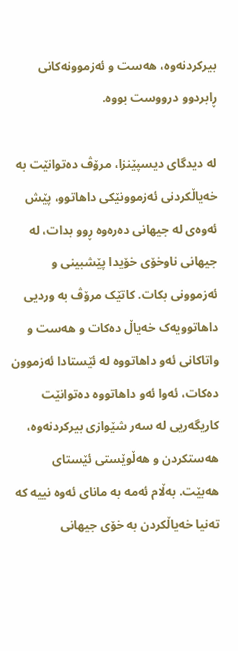بیرکردنەوە، هەست و ئەزموونەکانی ڕابردوو درووست بووە.

لە دیدگای دیسپێنزا، مرۆڤ دەتوانێت بە خەیاڵکردنی ئەزموونێکی داهاتوو، پێش ئەوەی لە جیهانی دەرەوە ڕوو بدات، لە جیهانی ناوخۆی خۆیدا پێشبینی و ئەزموونی بکات. کاتێک مرۆڤ بە وردیی داهاتوویەک خەیاڵ دەکات و هەست و واتاکانی ئەو داهاتووە لە ئێستادا ئەزموون دەکات، ئەوا ئەو داهاتووە دەتوانێت کاریگەریی لە سەر شێوازی بیرکردنەوە، هەستکردن و هەڵوێستی ئێستای هەبێت. بەڵام ئەمە بە مانای ئەوە نییە کە تەنیا خەیاڵکردن بە خۆی جیهانی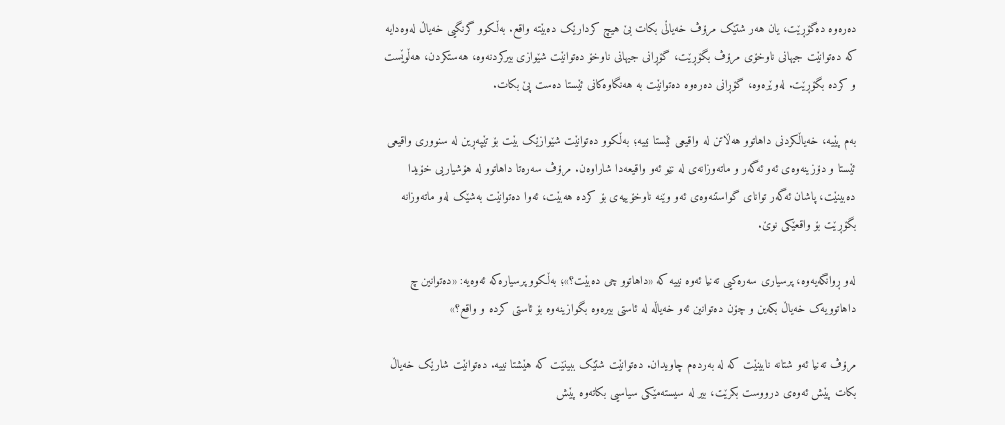دەرەوە دەگۆڕێت، یان هەر شتێک مرۆڤ خەیاڵی بکات بێ هیچ کردارێک دەبێتە واقع. بەڵکوو گرنگیی خەیاڵ لەوەدایە کە دەتوانێت جیهانی ناوخۆی مرۆڤ بگۆڕێت، گۆڕانی جیهانی ناوخۆ دەتوانێت شێوازی بیرکردنەوە، هەستکردن، هەڵوێست و کردە بگۆڕێت. لەوێرەوە، گۆڕانی دەرەوە دەتوانێت بە هەنگاوەکانی ئێستا دەست پێ بکات.

بەم پێیە، خەیاڵکردنی داهاتوو هەڵاتن لە واقیعی ئێستا نییە؛ بەڵکوو دەتوانێت شێوازێک بێت بۆ تێپەڕین لە سنووری واقیعی ئێستا و دۆزینەوەی ئەو ئەگەر و ماتەوزانەی لە نێو ئەو واقیعەدا شاراوەن. مرۆڤ سەرەتا داهاتوو لە هۆشیاریی خۆیدا دەبینێت، پاشان ئەگەر توانای گواستنەوەی ئەو وێنە ناوخۆییەی بۆ کردە هەبێت، ئەوا دەتوانێت بەشێک لەو ماتەوزانە بگۆڕێت بۆ واقعێکی نوێ.

لەو ڕوانگەیەوە، پرسیاری سەرەکیی تەنیا ئەوە نییە کە «داهاتوو چی دەبێت؟»؛ بەڵکوو پرسیارەکە ئەوەیە: «دەتوانین چ داهاتوویەک خەیاڵ بکەین و چۆن دەتوانین ئەو خەیاڵە لە ئاستی بیرەوە بگوازینەوە بۆ ئاستی کردە و واقع؟»

مرۆڤ تەنیا ئەو شتانە نابینێت کە لە بەردەم چاویدان. دەتوانێت شتێک ببینێت کە هێشتا نییە. دەتوانێت شارێک خەیاڵ بکات پێش ئەوەی درووست بکرێت، بیر لە سیستەمێکی سیاسیی بکاتەوە پێش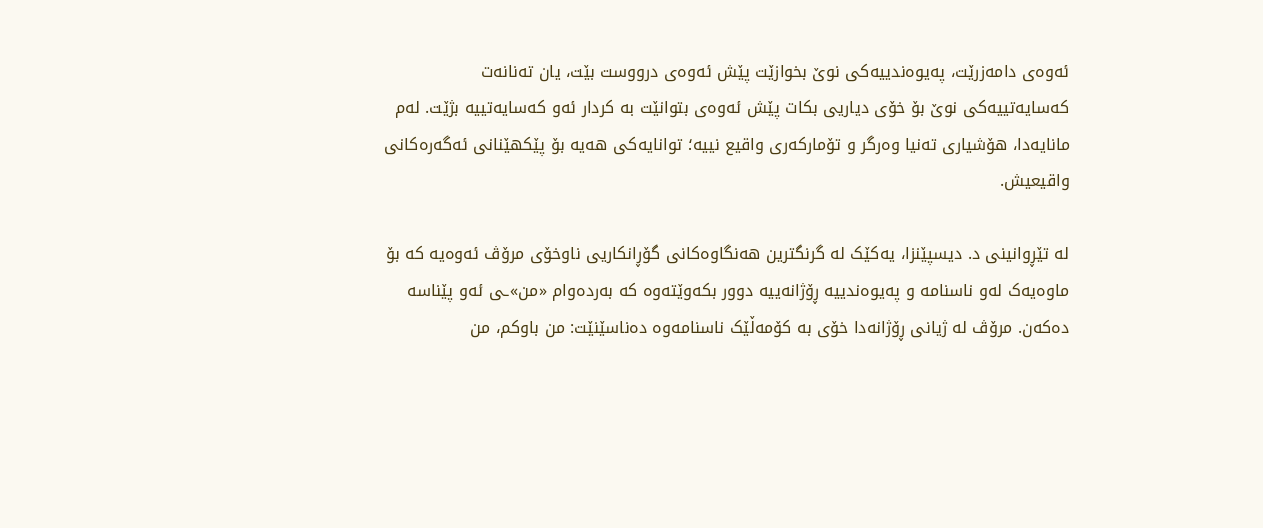ئەوەی دامەزرێت، پەیوەندییەکی نوێ بخوازێت پێش ئەوەی درووست بێت، یان تەنانەت کەسایەتییەکی نوێ بۆ خۆی دیاریی بکات پێش ئەوەی بتوانێت بە کردار ئەو کەسایەتییە بژێت. لەم مانایەدا، هۆشیاری تەنیا وەرگر و تۆمارکەری واقیع نییە؛ توانایەکی هەیە بۆ پێکهێنانی ئەگەرەکانی واقیعیش.

لە تێڕوانینی د. دیسپێنزا، یەکێک لە گرنگترین هەنگاوەکانی گۆڕانکاریی ناوخۆی مرۆڤ ئەوەیە کە بۆ ماوەیەک لەو ناسنامە و پەیوەندییە ڕۆژانەییە دوور بکەوێتەوە کە بەردەوام «من»ـی ئەو پێناسە دەکەن. مرۆڤ لە ژیانی ڕۆژانەدا خۆی بە کۆمەڵێک ناسنامەوە دەناسێنێت: من باوکم، من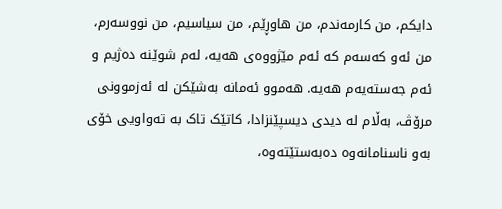دایکم، من کارمەندم، من هاوڕێم، من سیاسیم، من نووسەرم، من ئەو کەسەم کە ئەم مێژووەی هەیە، لەم شوێنە دەژیم و ئەم جەستەیەم هەیە. هەموو ئەمانە بەشێکن لە ئەزموونی مرۆڤ، بەڵام لە دیدی دیسپێنزادا، کاتێک تاک بە تەواویی خۆی بەو ناسنامانەوە دەبەستێتەوە،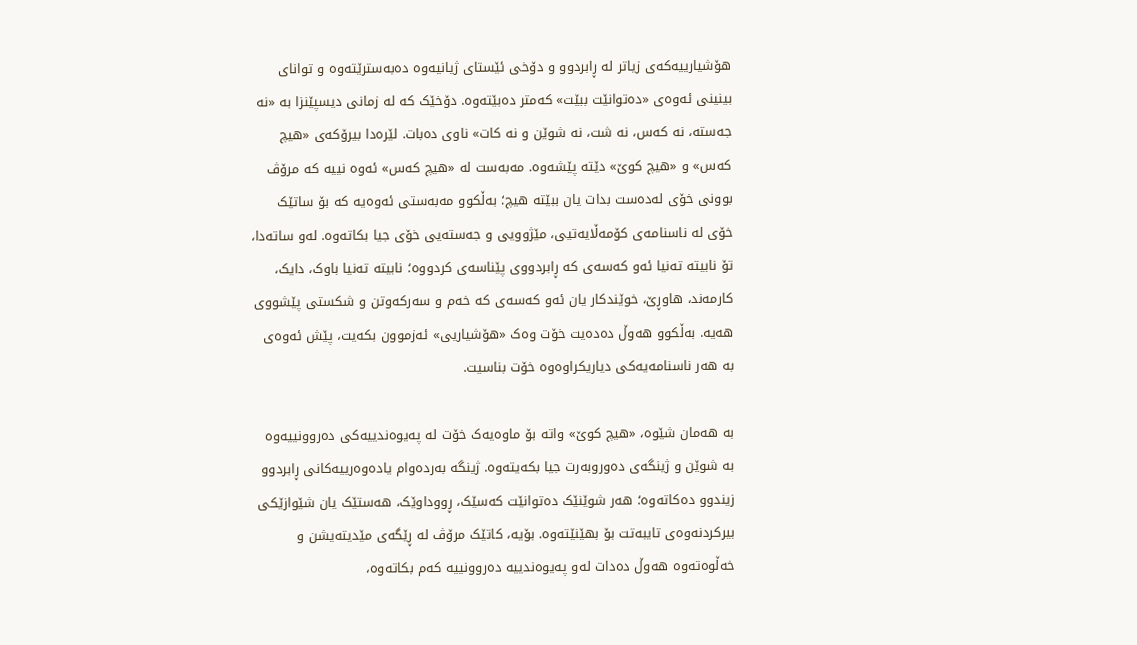هۆشیارییەکەی زیاتر لە ڕابردوو و دۆخی ئێستای ژیانیەوە دەبەسترێتەوە و توانای بینینی ئەوەی «دەتوانێت ببێت» کەمتر دەبێتەوە. دۆخێک کە لە زمانی دیسپێنزا بە «نە جەستە، نە کەس، نە شت، نە شوێن و نە کات» ناوی دەبات. لێرەدا بیرۆکەی «هیچ‌ کەس» و «هیچ‌ کوێ» دێتە پێشەوە. مەبەست لە «هیچ‌ کەس» ئەوە نییە کە مرۆڤ بوونی خۆی لەدەست بدات یان ببێتە هیچ؛ بەڵکوو مەبەستی ئەوەیە کە بۆ ساتێک خۆی لە ناسنامەی کۆمەڵایەتیی، مێژوویی و جەستەیی خۆی جیا بکاتەوە. لەو ساتەدا، تۆ نابیتە تەنیا ئەو کەسەی کە ڕابردووی پێناسەی کردووە؛ نابیتە تەنیا باوک، دایک، کارمەند، هاوڕێ، خوێندکار یان ئەو کەسەی کە خەم و سەرکەوتن و شکستی پێشووی هەیە. بەڵکوو هەوڵ دەدەیت خۆت وەک «هۆشیاریی» ئەزموون بکەیت، پێش ئەوەی بە هەر ناسنامەیەکی دیاریکراوەوە خۆت بناسیت.

بە هەمان شێوە، «هیچ ‌کوێ» واتە بۆ ماوەیەک خۆت لە پەیوەندییەکی دەروونییەوە بە شوێن و ژینگەی دەوروبەرت جیا بکەیتەوە. ژینگە بەردەوام یادەوەرییەکانی ڕابردوو زیندوو دەکاتەوە؛ هەر شوێنێک دەتوانێت کەسێک، ڕووداوێک، هەستێک یان شێوازێکی بیرکردنەوەی تایبەتت بۆ بهێنێتەوە. بۆیە، کاتێک مرۆڤ لە ڕێگەی مێدیتەیشن و خەڵوەتەوە هەوڵ دەدات لەو پەیوەندییە دەروونییە کەم بکاتەوە،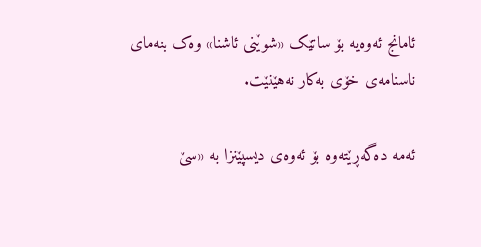ئامانج ئەوەیە بۆ ساتێک «شوێنی ئاشنا» وەک بنەمای ناسنامەی خۆی بەکار نەهێنێت.

ئەمە دەگەڕێتەوە بۆ ئەوەی دیسپێنزا بە «سێ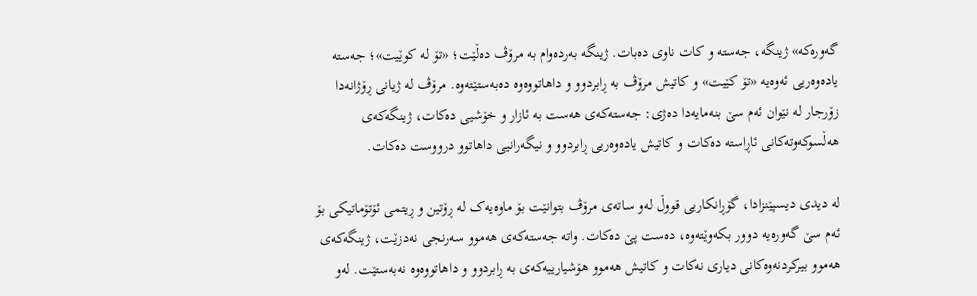گەورەکە» ژینگە، جەستە و کات ناوی دەبات. ژینگە بەردەوام بە مرۆڤ دەڵێت؛ «تۆ لە کوێیت»؛ جەستە یادەوەریی ئەوەیە «تۆ کێیت» و کاتیش مرۆڤ بە ڕابردوو و داهاتووەوە دەبەستێتەوە. مرۆڤ لە ژیانی ڕۆژانەدا زۆرجار لە نێوان ئەم سێ بنەمایەدا دەژی: جەستەکەی هەست بە ئازار و خۆشیی دەکات، ژینگەکەی هەڵسوکەوتەکانی ئاڕاستە دەکات و کاتیش یادەوەریی ڕابردوو و نیگەرانیی داهاتوو درووست دەکات.

لە دیدی دیسپێنزادا، گۆڕانکاریی قووڵ لەو ساتەی مرۆڤ بتوانێت بۆ ماوەیەک لە ڕۆتین و ڕیتمی ئۆتۆماتیکی بۆ ئەم سێ گەورەیە دوور بکەوێتەوە، دەست پێ دەکات. واتە جەستەکەی هەموو سەرنجی نەدزێت، ژینگەکەی هەموو بیرکردنەوەکانی دیاری نەکات و کاتیش هەموو هۆشیارییەکەی بە ڕابردوو و داهاتووەوە نەبەستێت. لەو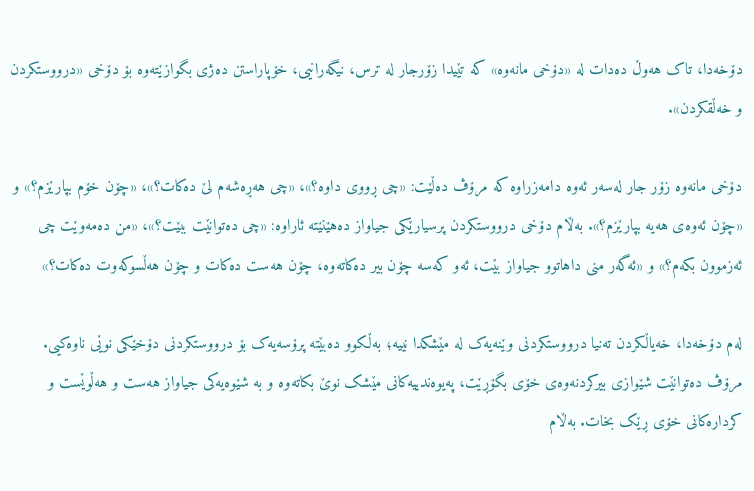دۆخەدا، تاک هەوڵ دەدات لە «دۆخی مانەوە» کە تێیدا زۆرجار لە ترس، نیگەرانیی، خۆپاراستن دەژی بگوازێتەوە بۆ دۆخی «درووستکردن و خەڵقکردن».

دۆخی مانەوە زۆر جار لەسەر ئەوە دامەزراوە کە مرۆڤ دەڵێت: «چی ڕووی داوە؟»، «چی هەڕەشەم لێ دەکات؟»، «چۆن خۆم بپارێزم؟» و «چۆن ئەوەی هەیە بپارێزم؟». بەڵام دۆخی درووستکردن پرسیارێکی جیاواز دەهێنێتە ئاراوە: «چی دەتوانێت ببێت؟»، «من دەمەوێت چی ئەزموون بکەم؟» و «ئەگەر منی داهاتوو جیاواز بێت، ئەو کەسە چۆن بیر دەکاتەوە، چۆن هەست دەکات و چۆن هەڵسوکەوت دەکات؟»

لەم دۆخەدا، خەیاڵکردن تەنیا درووستکردنی وێنەیەک لە مێشکدا نییە؛ بەڵکوو دەبێتە پرۆسەیەک بۆ درووستکردنی دۆخێکی نوێی ناوەکیی. مرۆڤ دەتوانێت شێوازی بیرکردنەوەی خۆی بگۆڕێت، پەیوەندییەکانی مێشک نوێ بکاتەوە و بە شێوەیەکی جیاواز هەست و هەڵوێست و کردارەکانی خۆی ڕێک بخات. بەڵام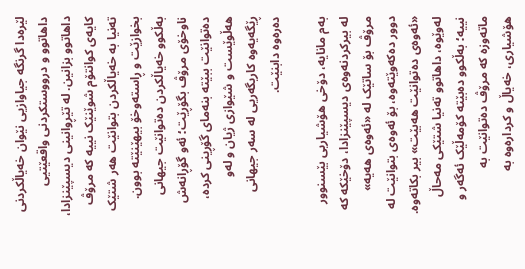لێرەدا گرنگە جیاوازیی نێوان خەیاڵکردنی داهاتوو و درووستکردنی واقعێتیی داهاتوو بزانین. لە تێڕوانینی دیسپێنزادا، کایەی کوانتۆم شوێنێک نییە کە مرۆڤ تەنیا بە خەیاڵکردن بتوانێت هەر شتێک بخوازێت و ڕاستەوخۆ بیهێنێتە بوون. بەڵکوو خەیاڵکردن دەتوانێت جیهانی ناوخۆی مرۆڤ بگۆڕێت؛ ئەو گۆڕانەش دەتوانێت ببێتە بنەمای گۆڕینی کردە، هەڵوێست و شێوازی ژیان و لەو ڕێگەیەوە کاریگەریی لە سەر جیهانی دەرەوە دابنێت.

بەم مانایە، دۆخی هۆشیاریی بێسنوور لە بیرکردنەوەی دیسپێنزادا، دۆخێکە کە مرۆڤ بۆ ساتێک لە «ئەوەی هەیە» دوور دەکەوێتەوە، بۆ ئەوەی بتوانێت لە «ئەوەی دەتوانێت هەبێت» بیر بکاتەوە. لەوێوە، داهاتوو تەنیا شتێکی مەحاڵ نییە؛ بەڵکوو دەبێتە کۆمەڵێک ئەگەر و ماتەوزە کە مرۆڤ دەتوانێت بە هۆشیاری، خەیاڵ و کردارەوە بە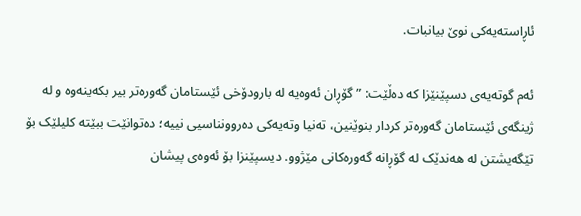ئاڕاستەیەکی نوێ بیانبات.

ئەم گوتەیەی دسپێنێزا کە دەڵێت: ” گۆڕان ئەوەیە لە بارودۆخی ئێستامان گەورەتر بیر بکەینەوە و لە ژینگەی ئێستامان گەورەتر کردار بنوێنین، تەنیا وتەیەکی دەروونناسیی نییە؛ دەتوانێت ببێتە کلیلێک بۆ تێگەیشتن لە هەندێک لە گۆڕانە گەورەکانی مێژوو. دیسپێنزا بۆ ئەوەی پیشان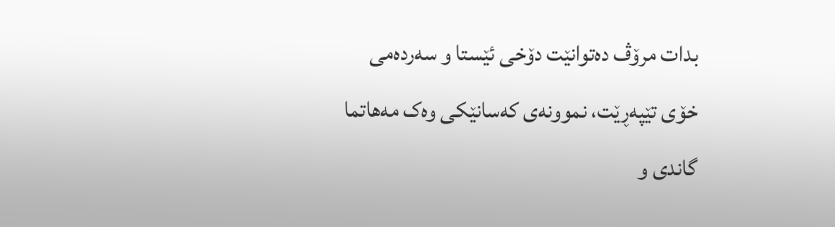بدات مرۆڤ دەتوانێت دۆخی ئێستا و سەردەمی خۆی تێپەڕێت، نموونەی کەسانێکی وەک مەهاتما گاندی و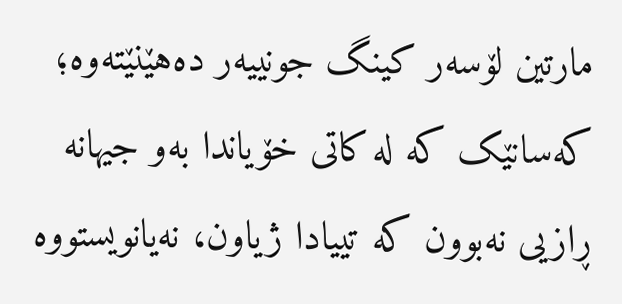مارتین لۆسەر کینگ جونییەر دەهێنێتەوە؛ کەسانێک کە لە کاتی خۆیاندا بەو جیهانە ڕازیی نەبوون کە تییادا ژیاون، نەیانویستووە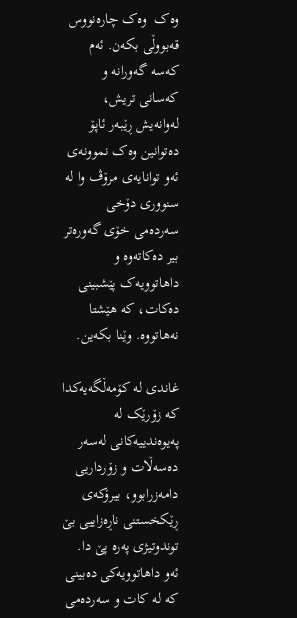وەک  وەک چارەنووس قەبووڵی بکەن. ئەم کەسە گەورانە و کەسانی تریش، لەوانەیش ڕێبەر ئاپۆ دەتوانین وەک نموونەی ئەو توانایەی مرۆڤ وا لە سنووری دۆخی سەردەمی خۆی گەورەتر بیر دەکاتەوە و داهاتوویەک پێشبینی دەکات، کە هێشتا نەهاتووە. وێنا بکەین.

غاندی لە کۆمەڵگەیەکدا کە زۆرێک لە پەیوەندییەکانی لەسەر دەسەڵات و زۆرداریی دامەزرابوو، بیرۆکەی ڕێکخستنی ناڕەزاییی بێ‌ توندوتیژی پەرە پێ دا. ئەو داهاتوویەکی دەبینی کە لە کات و سەردەمی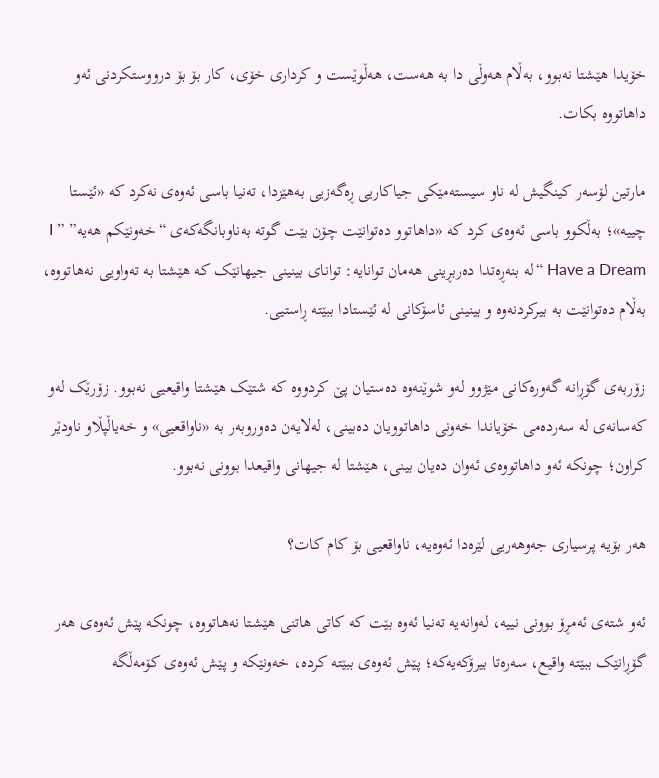خۆیدا هێشتا نەبوو، بەڵام هەوڵی دا بە هەست، هەڵوێست و کرداری خۆی، کار بۆ بۆ درووستکردنی ئەو داهاتووە بکات.

مارتین لۆسەر کینگیش لە ناو سیستەمێکی جیاکاریی ڕەگەزیی بەهێزدا، تەنیا باسی ئەوەی نەکرد کە «ئێستا چییە»؛ بەڵکوو باسی ئەوەی کرد کە «داهاتوو دەتوانێت چۆن بێت گوتە بەناوبانگەکەی “خەونێکم هەیە” ” I Have a Dream “لە بنەڕەتدا دەربڕینی هەمان توانایە: توانای بینینی جیهانێک کە هێشتا بە تەواویی نەهاتووە، بەڵام دەتوانێت بە بیرکردنەوە و بینینی ئاسۆکانی لە ئێستادا ببێتە ڕاستیی.

زۆربەی گۆڕانە گەورەکانی مێژوو لەو شوێنەوە دەستیان پێ کردووە کە شتێک هێشتا واقیعیی نەبوو. زۆرێک لەو کەسانەی لە سەردەمی خۆیاندا خەونی داهاتوویان دەبینی، لەلایەن دەوروبەر بە «ناواقعیی» و خەیاڵپڵاو ناودێر کراون؛ چونکە ئەو داهاتووەی ئەوان دەیان‌ بینی، هێشتا لە جیهانی واقیعدا بوونی نەبوو.

هەر بۆیە پرسیاری جەوهەریی لێرەدا ئەوەیە، ناواقعیی بۆ کام کات؟

ئەو شتەی ئەمڕۆ بوونی نییە، لەوانەیە تەنیا ئەوە بێت کە کاتی هاتنی هێشتا نەهاتووە، چونکە پێش ئەوەی هەر گۆڕانێک ببێتە واقیع، سەرەتا بیرۆکەیەکە؛ پێش ئەوەی ببێتە کردە، خەونێکە و پێش ئەوەی کۆمەڵگە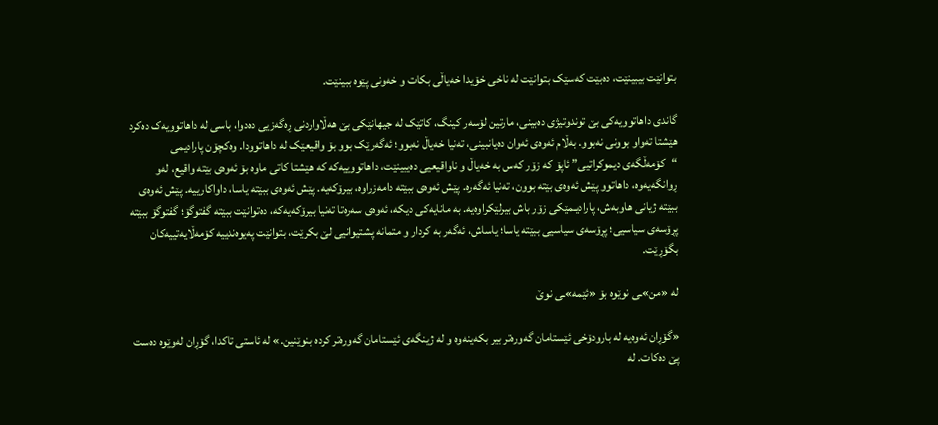بتوانێت بیبینێت، دەبێت کەسێک بتوانێت لە ناخی خۆیدا خەیاڵی بکات و خەونی پێوە ببینێت.

گاندی داهاتوویەکی بێ‌ توندوتیژی دەبینی، مارتین لۆسەر کینگ، کاتێک لە جیهانێکی بێ هەڵاواردنی ڕەگەزیی دەدوا، باسی لە داهاتوویەک دەکرد هێشتا تەواو بوونی نەبوو. بەڵام ئەوەی ئەوان دەیانبینی، تەنیا خەیاڵ نەبوو؛ ئەگەرێک بوو بۆ واقیعێک لە داهاتوودا. وەکچۆن پارادیمی “کۆمەڵگەی دیموکراتیی” ئاپۆ کە زۆر کەس بە خەیاڵ و ناواقیعیی دەیبینێت، داهاتووییەکە کە هێشتا کاتی ماوە بۆ ئەوەی بێتە واقیع، لەو ڕوانگەیەوە، داهاتوو پێش ئەوەی بێتە بوون، تەنیا ئەگەرە. پێش ئەوەی ببێتە دامەزراوە، بیرۆکەیە. پێش ئەوەی ببێتە یاسا، داواکارییە. پێش ئەوەی ببێتە ژیانی هاوبەش، پارادیـمێکی زۆر باش بیرلێکراوەیە. بە مانایەکی دیکە، ئەوەی سەرەتا تەنیا بیرۆکەیەکە، دەتوانێت ببێتە گفتوگۆ؛ گفتوگۆ ببێتە پڕۆسەی سیاسیی؛ پڕۆسەی سیاسیی ببێتە یاسا؛ یاساش، ئەگەر بە کردار و متمانە پشتیوانیی لێ بکرێت، بتوانێت پەیوەندییە کۆمەڵایەتییەکان بگۆڕێت.

لە «من»ـی نوێوە بۆ «ئێمە»ـی نوێ

«گۆڕان ئەوەیە لە بارودۆخی ئێستامان گەورەتر بیر بکەینەوە و لە ژینگەی ئێستامان گەورەتر کردە بنوێنین.» لە ئاستی تاکدا، گۆڕان لەوێوە دەست پێ دەکات. لە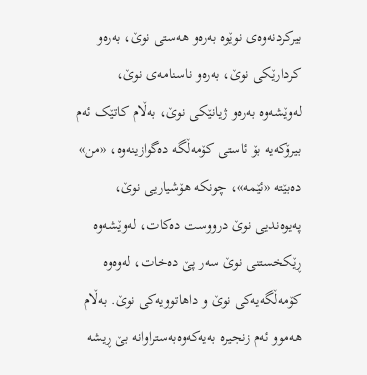بیرکردنەوەی نوێوە بەرەو هەستی نوێ، بەرەو کردارێکی نوێ، بەرەو ناسنامەی نوێ، لەوێشەوە بەرەو ژیانێکی نوێ، بەڵام کاتێک ئەم بیرۆکەیە بۆ ئاستی کۆمەڵگە دەگوازینەوە، «من» دەبێتە «ئێمە»، چونکە هۆشیاریی نوێ، پەیوەندیی نوێ درووست دەکات، لەوێشەوە ڕێکخستنی نوێ سەر پێ دەخات، لەوەوە کۆمەڵگەیەکی نوێ و داهاتوویەکی نوێ. بەڵام هەموو ئەم زنجیرە بەیەکەوەبەستراوانە بێ ڕیشە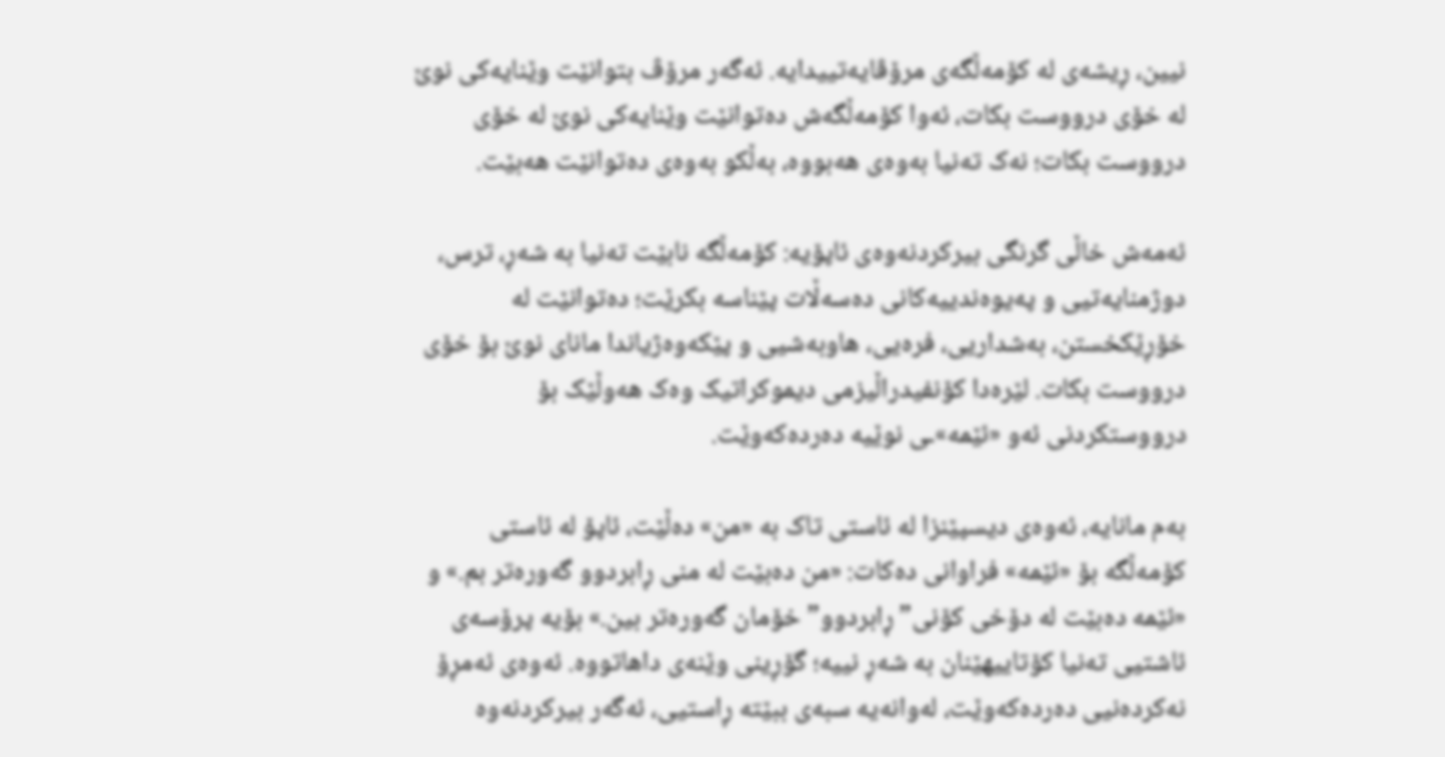نیین، ڕیشەی لە کۆمەڵگەی مرۆڤایەتییدایە. ئەگەر مرۆڤ بتوانێت وێنایەکی نوێ لە خۆی درووست بکات، ئەوا کۆمەڵگەش دەتوانێت وێنایەکی نوێ لە خۆی درووست بکات؛ نەک تەنیا بەوەی هەبووە، بەڵکو بەوەی دەتوانێت هەبێت.

ئەمەش خاڵی گرنگی بیرکردنەوەی ئاپۆیە: کۆمەڵگە نابێت تەنیا بە شەڕ، ترس، دوژمنایەتیی و پەیوەندییەکانی دەسەڵات پێناسە بکرێت؛ دەتوانێت لە خۆڕێکخستن، بەشداریی، فرەیی، هاوبەشیی و پێکەوەژیاندا مانای نوێ بۆ خۆی درووست بکات. لێرەدا کۆنفیدراڵیزمی دیموکراتیک وەک هەوڵێک بۆ درووستکردنی ئەو «ئێمە»ـی نوێیە دەردەکەوێت.

بەم مانایە، ئەوەی دیسپێنزا لە ئاستی تاک بە «من» دەڵێت، ئاپۆ لە ئاستی کۆمەڵگە بۆ «ئێمە» فراوانی دەکات: «من دەبێت لە منی ڕابردوو گەورەتر بم.» و «ئێمە دەبێت لە دۆخی کۆنی”ڕابردوو” خۆمان گەورەتر بین.» بۆیە پرۆسەی ئاشتیی تەنیا کۆتاییهێنان بە شەڕ نییە؛ گۆڕینی وێنەی داهاتووە. ئەوەی ئەمڕۆ نەکردەنیی دەردەکەوێت، لەوانەیە سبەی ببێتە ڕاستیی، ئەگەر بیرکردنەوە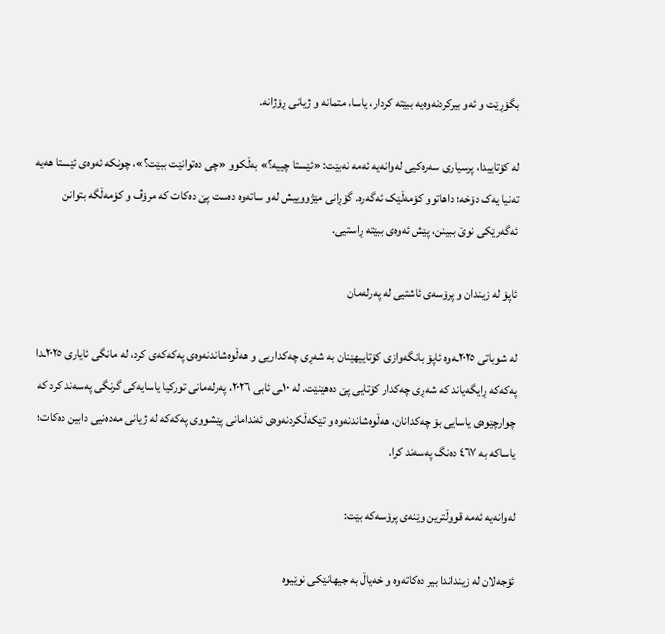بگۆڕێت و ئەو بیرکردنەوەیە ببێتە کردار، یاسا، متمانە و ژیانی ڕۆژانە.

لە کۆتاییدا، پرسیاری سەرەکیی لەوانەیە ئەمە نەبێت: «ئێستا چییە؟» بەڵکوو «چی دەتوانێت ببێت؟»، چونکە ئەوەی ئێستا هەیە تەنیا یەک دۆخە؛ داهاتوو کۆمەڵێک ئەگەرە. گۆڕانی مێژووییش لەو ساتەوە دەست پێ دەکات کە مرۆڤ و کۆمەڵگە بتوانن ئەگەرێکی نوێ ببینن، پێش ئەوەی ببێتە ڕاستیی.

ئاپۆ لە زیندان و پرۆسەی ئاشتیی لە پەرلەمان

لە شوباتی ٢٠٢٥ـەوە ئاپۆ بانگەوازی کۆتاییهێنان بە شەڕی چەکداریی و هەڵوەشاندنەوەی پەکەکەی کرد، لە مانگی ئایاری ٢٠٢٥ـدا پەکەکە ڕایگەیاند کە شەڕی چەکدار کۆتایی پێ دەهێنێت. لە ١٠ـی ئابی ٢٠٢٦، پەرلەمانی تورکیا یاسایەکی گرنگی پەسەند کرد کە چوارچێوەی یاسایی بۆ چەکدانان، هەڵوەشاندنەوە و تێکەڵکردنەوەی ئەندامانی پێشووی پەکەکە لە ژیانی مەدەنیی دابین دەکات؛ یاساکە بە ٤٦٧ دەنگ پەسەند کرا.

لەوانەیە ئەمە قووڵترین وێنەی پرۆسەکە بێت:

ئۆجەلان لە زینداندا بیر دەکاتەوە و خەیاڵ بە جیهانێکی نوێیوە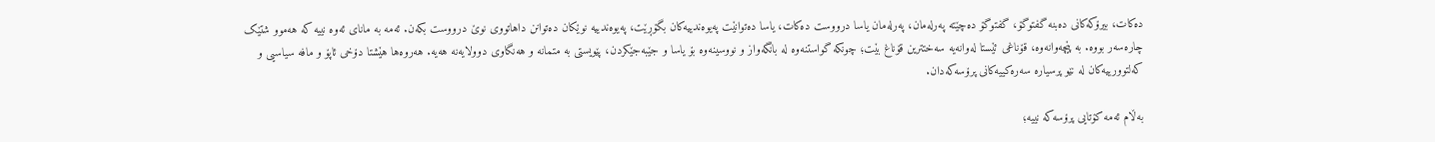دەکات، بیرۆکەکانی دەبنە گفتوگۆ، گفتوگۆ دەچێتە پەرلەمان، پەرلەمان یاسا درووست دەکات، یاسا دەتوانێت پەیوەندییەکان بگۆڕێت، پەیوەندییە نوێکان دەتوانن داهاتووی نوێ درووست بکەن. ئەمە بە مانای ئەوە نییە کە هەموو شتێک چارەسەر بووە. بە پێچەوانەوە، قۆناغی ئێستا لەوانەیە سەختترین قۆناغ بێت؛ چونکە گواستنەوە لە بانگەواز و نووسینەوە بۆ یاسا و جێبەجێکردن، پێویستی بە متمانە و هەنگاوی دوولایەنە هەیە. هەروەها هێشتا دۆخی ئاپۆ و مافە سیاسیی و کەلتوورییەکان لە نێو پرسیارە سەرەکییەکانی پرۆسەکەدان.

بەڵام ئەمە کۆتایی پرۆسەکە نییە؛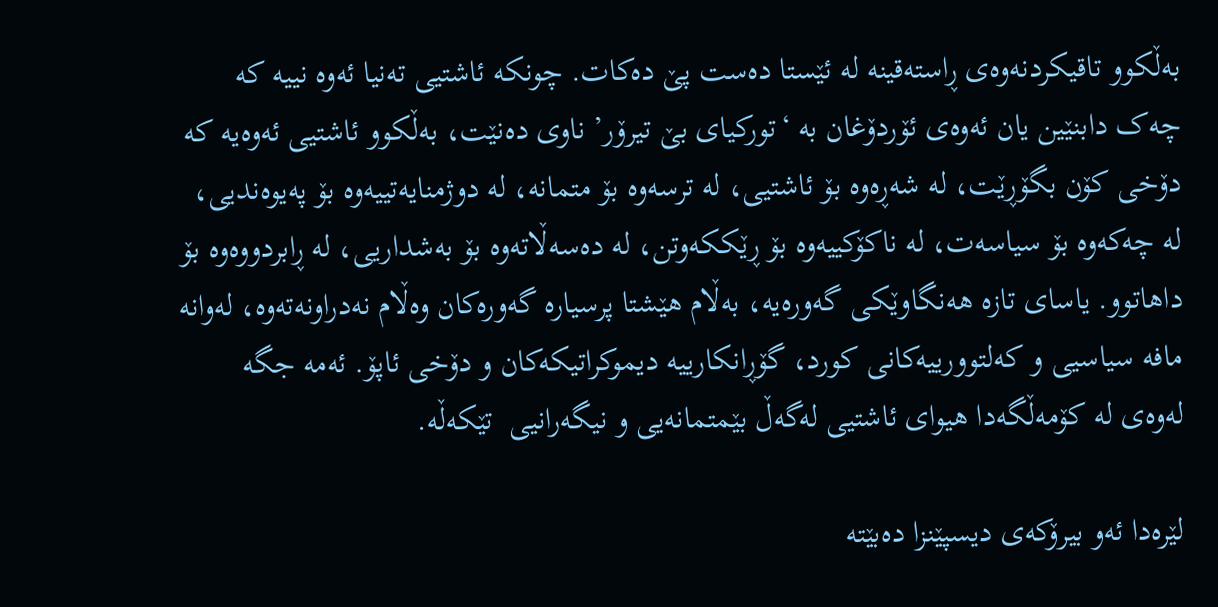بەڵکوو تاقیکردنەوەی ڕاستەقینە لە ئێستا دەست پێ دەکات. چونکە ئاشتیی تەنیا ئەوە نییە کە چەک دابنێین یان ئەوەی ئۆردۆغان بە ‘تورکیای بێ تیرۆر’ ناوی دەنێت، بەڵکوو ئاشتیی ئەوەیە کە دۆخی کۆن بگۆڕێت، لە شەڕەوە بۆ ئاشتیی، لە ترسەوە بۆ متمانە، لە دوژمنایەتییەوە بۆ پەیوەندیی، لە چەکەوە بۆ سیاسەت، لە ناکۆکییەوە بۆ ڕێککەوتن، لە دەسەڵاتەوە بۆ بەشداریی، لە ڕابردووەوە بۆ داهاتوو. یاسای تازە هەنگاوێکی گەورەیە، بەڵام هێشتا پرسیارە گەورەکان وەڵام نەدراونەتەوە، لەوانە مافە سیاسیی و کەلتوورییەکانی کورد، گۆڕانکارییە دیموکراتیکەکان و دۆخی ئاپۆ. ئەمە جگە لەوەی لە کۆمەڵگەدا هیوای ئاشتیی لەگەڵ بێمتمانەیی و نیگەرانیی  تێکەڵە.

لێرەدا ئەو بیرۆکەی دیسپێنزا دەبێتە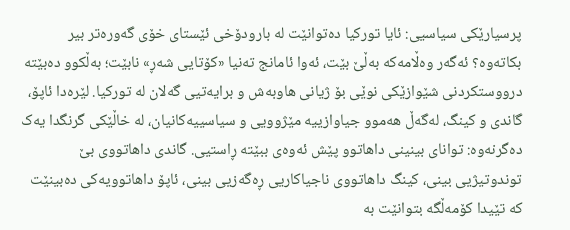پرسیارێکی سیاسیی: ئایا تورکیا دەتوانێت لە بارودۆخی ئێستای خۆی گەورەتر بیر بکاتەوە؟ ئەگەر وەڵامەکە بەڵێ بێت، ئەوا ئامانج تەنیا «کۆتایی شەڕ» نابێت؛ بەڵکوو دەبێتە درووستکردنی شێوازێکی نوێی بۆ ژیانی هاوبەش و برایەتیی گەلان لە تورکیا. لێرەدا ئاپۆ، گاندی و کینگ، لەگەڵ هەموو جیاوازییە مێژوویی و سیاسییەکانیان، لە خاڵێکی گرنگدا یەک دەگرنەوە: توانای بینینی داهاتوو پێش ئەوەی ببێتە ڕاستیی. گاندی داهاتووی بێ توندوتیژیی بینی، کینگ داهاتووی ناجیاکاریی ڕەگەزیی بینی، ئاپۆ داهاتوویەکی دەبینێت کە تێیدا کۆمەڵگە بتوانێت بە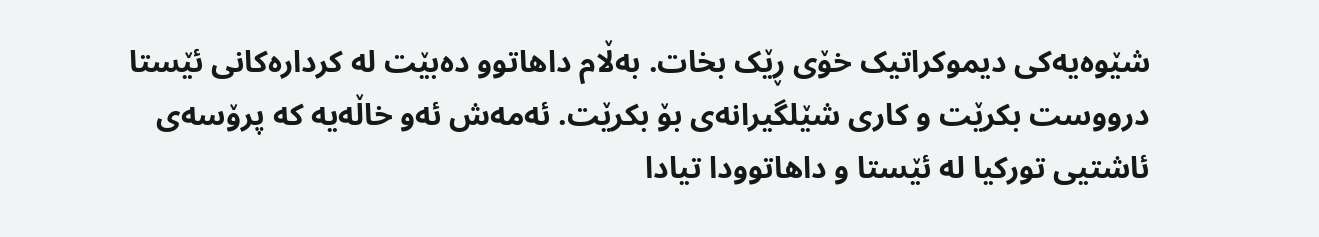شێوەیەکی دیموکراتیک خۆی ڕێک بخات. بەڵام داهاتوو دەبێت لە کردارەکانی ئێستا درووست بکرێت و کاری شێلگیرانەی بۆ بکرێت. ئەمەش ئەو خاڵەیە کە پرۆسەی ئاشتیی تورکیا لە ئێستا و داهاتوودا تیادا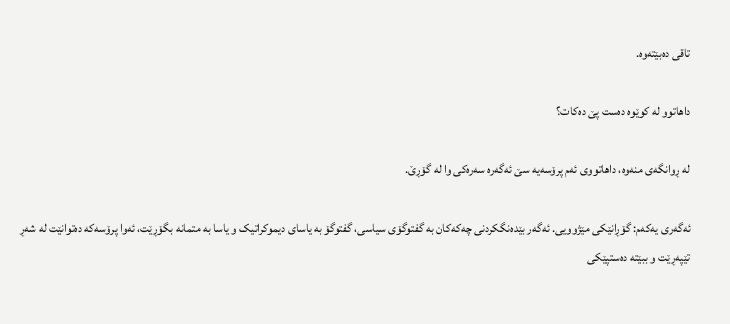تاقی دەبێتەوە.

داهاتوو لە کوێوە دەست پێ دەکات؟

لە ڕوانگەی منەوە، داهاتووی ئەم پرۆسەیە سێ ئەگەرە سەرەکی وا لە گۆڕێ.

ئەگەری یەکەم: گۆڕانێکی مێژوویی. ئەگەر بێدەنگکردنی چەکەکان بە گفتوگۆی سیاسی، گفتوگۆ بە یاسای دیموکراتیک و یاسا بە متمانە بگۆڕێت، ئەوا پرۆسەکە دەتوانێت لە شەڕ تێپەڕێت و ببێتە دەستپێکی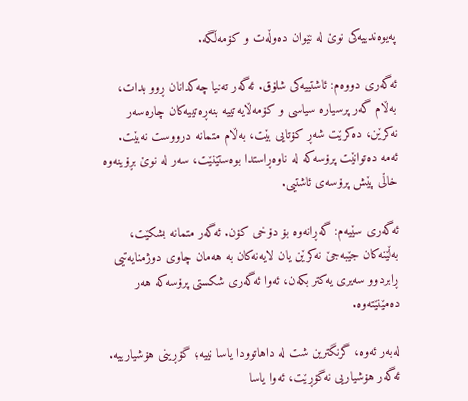پەیوەندییەکی نوێ لە نێوان دەوڵەت و کۆمەڵگە.

ئەگەری دووەم: ئاشتییەکی شلۆق. ئەگەر تەنیا چەکدانان ڕوو بدات، بەڵام گەر پرسیارە سیاسی و کۆمەڵایەتییە بنەڕەتییەکان چارەسەر نەکرێن، دەکرێت شەڕ کۆتایی بێت، بەڵام متمانە درووست نەبێت. ئەمە دەتوانێت پرۆسەکە لە ناوەڕاستدا بوەستێنێت، سەر لە نوێ بڕۆینەوە خاڵی پێش پرۆسەی ئاشتیی.

ئەگەری سێیەم: گەڕانەوە بۆ دۆخی کۆن. ئەگەر متمانە بشکێت، بەڵێنەکان جێبەجێ نەکرێن یان لایەنەکان بە هەمان چاوی دوژمنایەتیی ڕابردوو سەیری یەکتر بکەن، ئەوا ئەگەری شکستی پرۆسەکە هەر دەمێنێتەوە.

لەبەر ئەوە، گرنگترین شت لە داهاتوودا یاسا نییە؛ گۆڕینی هۆشیارییە. ئەگەر هۆشیاریی نەگۆڕێت، ئەوا یاسا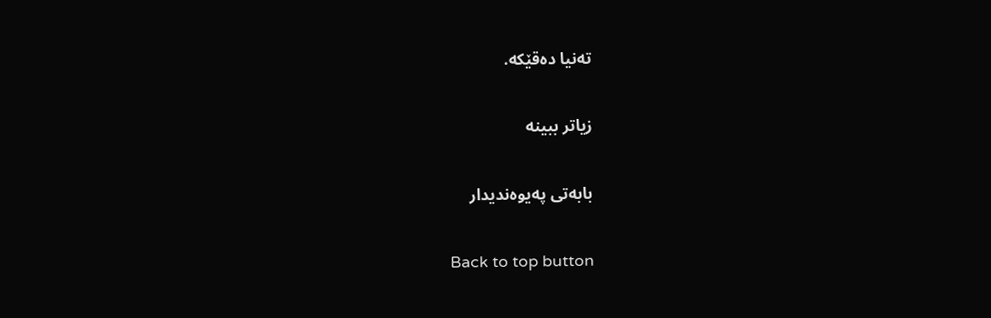تەنیا دەقێکە.

زیاتر ببینە

بابەتی پەیوەندیدار

Back to top button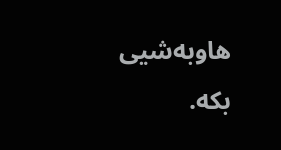هاوبەشیی بکە.